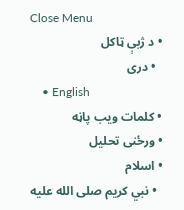Close Menu
  • د ژبې ټاکل
    • دری
    • English
  • کلمات ويب پاڼه
  • ورځنی تحلیل
  • اسلام
    • نبي کریم صلى الله عليه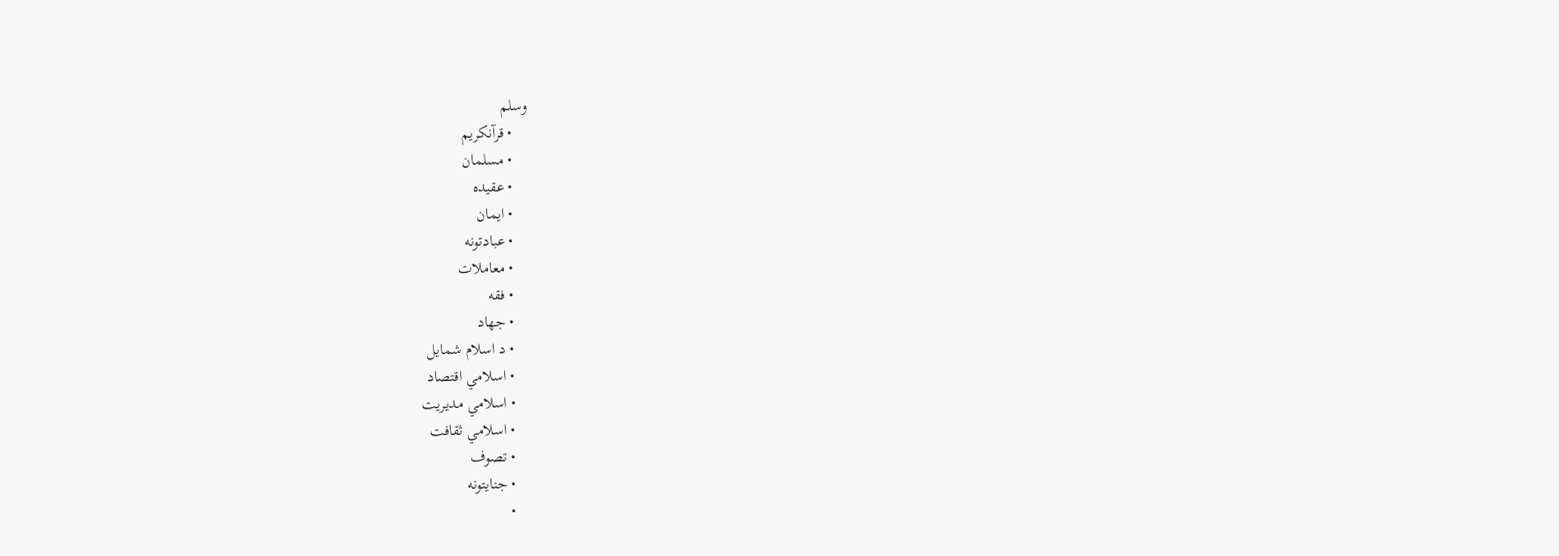وسلم
    • قرآنکریم
    • مسلمان
    • عقیده
    • ایمان
    • عبادتونه
    • معاملات
    • فقه
    • جهاد
    • د اسلام شمایل
    • اسلامي اقتصاد
    • اسلامي مدیریت
    • اسلامي ثقافت
    • تصوف
    • جنایتونه
    •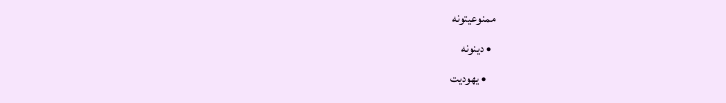ممنوعیتونه
  • دینونه
    • یهودیت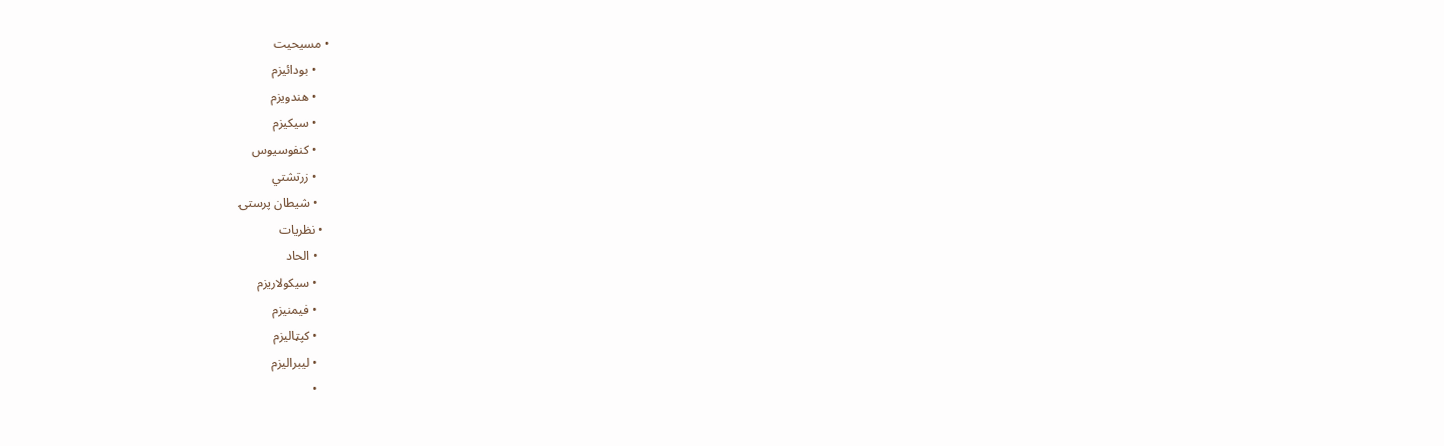• مسیحیت
    • بودائیزم
    • هندویزم
    • سیکیزم
    • کنفوسیوس
    • زرتشتي
    • شیطان پرستۍ
  • نظریات
    • الحاد
    • سیکولاریزم
    • فیمنیزم
    • کپټالیزم
    • لیبرالیزم
    •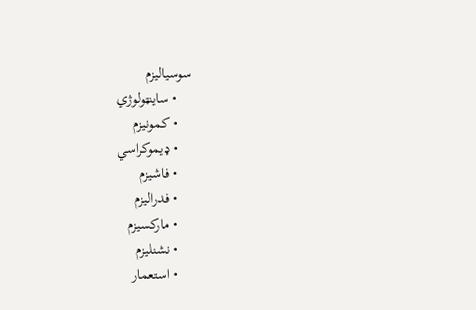سوسیالیزم
    • ساینټولوژي
    • کمونیزم
    • ډیموکراسي
    • فاشیزم
    • فدرالیزم
    • مارکسیزم
    • نشنلیزم
    • استعمار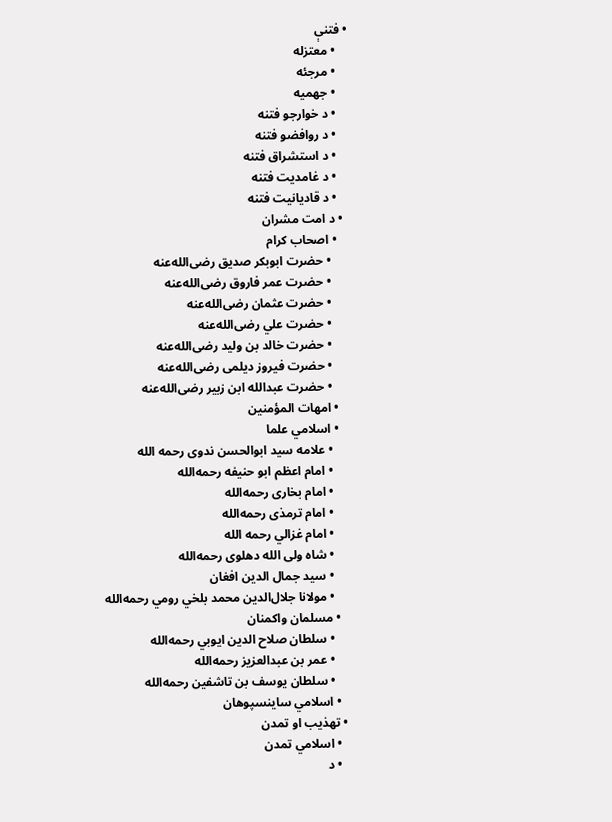• فتنې
    • معتزله
    • مرجئه
    • جهمیه
    • د خوارجو فتنه
    • د روافضو فتنه
    • د استشراق فتنه
    • د غامدیت فتنه
    • د قادیانیت فتنه
  • د امت مشران
    • اصحاب کرام
      • حضرت ابوبکر صدیق رضی‌الله‌عنه
      • حضرت عمر فاروق رضی‌الله‌عنه
      • حضرت عثمان رضی‌الله‌عنه
      • حضرت علي رضی‌الله‌عنه
      • حضرت خالد بن ولید رضی‌الله‌عنه
      • حضرت فیروز دیلمی رضی‌الله‌عنه
      • حضرت عبدالله ابن زبیر رضی‌الله‌عنه
    • امهات المؤمنین
    • اسلامي علما
      • علامه سید ابوالحسن ندوی رحمه الله
      • امام اعظم ابو حنیفه رحمه‌الله
      • امام بخاری رحمه‌الله
      • امام ترمذی رحمه‌الله
      • امام غزالي رحمه الله
      • شاه ولی الله دهلوی رحمه‌الله
      • سید جمال الدین افغان
      • مولانا جلال‌الدین محمد بلخي رومي رحمه‌الله
    • مسلمان واکمنان
      • سلطان صلاح الدین ایوبي رحمه‌الله
      • عمر بن عبدالعزیز رحمه‌الله
      • سلطان یوسف بن تاشفین رحمه‌الله
    • اسلامي ساینسپوهان
  • تهذیب او تمدن
    • اسلامي تمدن
    • د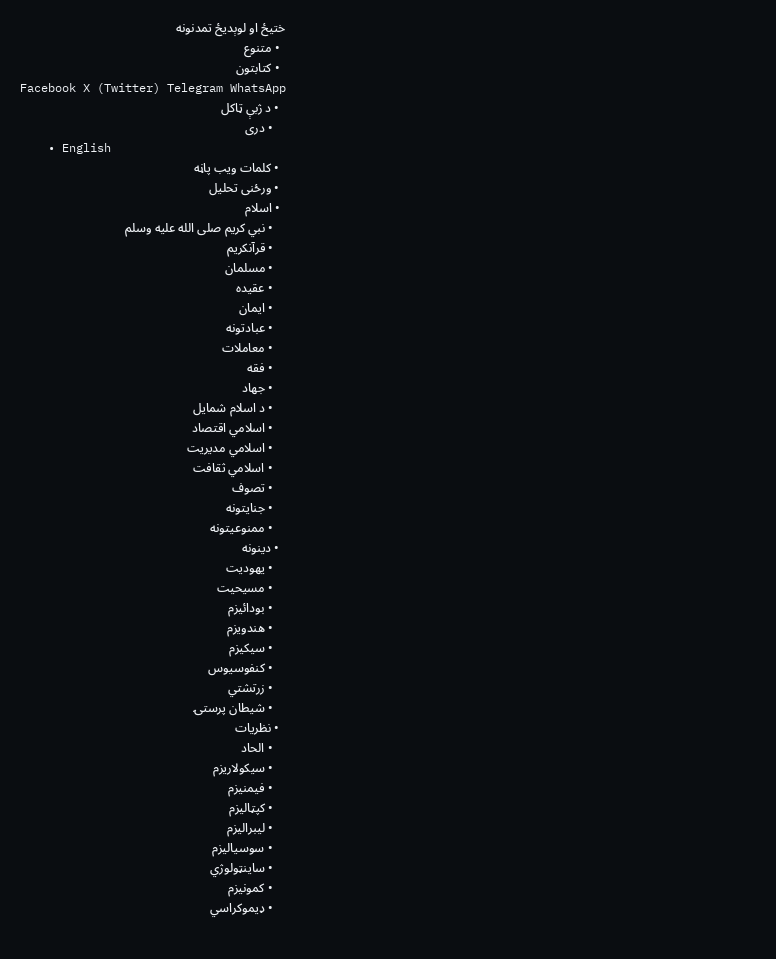ختیځ او لوېدیځ تمدنونه
  • متنوع
  • کتابتون
Facebook X (Twitter) Telegram WhatsApp
  • د ژبې ټاکل
    • دری
    • English
  • کلمات ويب پاڼه
  • ورځنی تحلیل
  • اسلام
    • نبي کریم صلى الله عليه وسلم
    • قرآنکریم
    • مسلمان
    • عقیده
    • ایمان
    • عبادتونه
    • معاملات
    • فقه
    • جهاد
    • د اسلام شمایل
    • اسلامي اقتصاد
    • اسلامي مدیریت
    • اسلامي ثقافت
    • تصوف
    • جنایتونه
    • ممنوعیتونه
  • دینونه
    • یهودیت
    • مسیحیت
    • بودائیزم
    • هندویزم
    • سیکیزم
    • کنفوسیوس
    • زرتشتي
    • شیطان پرستۍ
  • نظریات
    • الحاد
    • سیکولاریزم
    • فیمنیزم
    • کپټالیزم
    • لیبرالیزم
    • سوسیالیزم
    • ساینټولوژي
    • کمونیزم
    • ډیموکراسي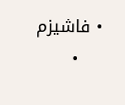• فاشیزم
    •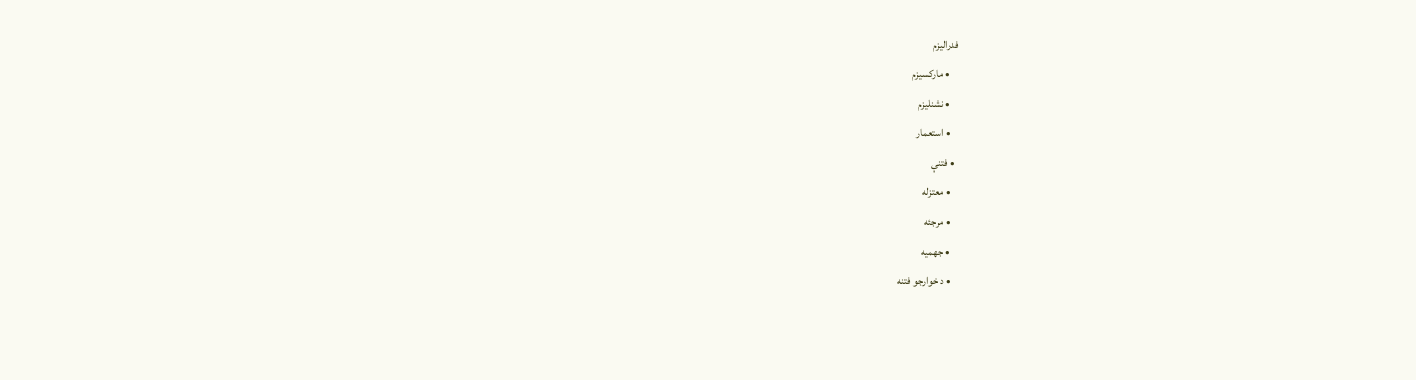فدرالیزم
    • مارکسیزم
    • نشنلیزم
    • استعمار
  • فتنې
    • معتزله
    • مرجئه
    • جهمیه
    • د خوارجو فتنه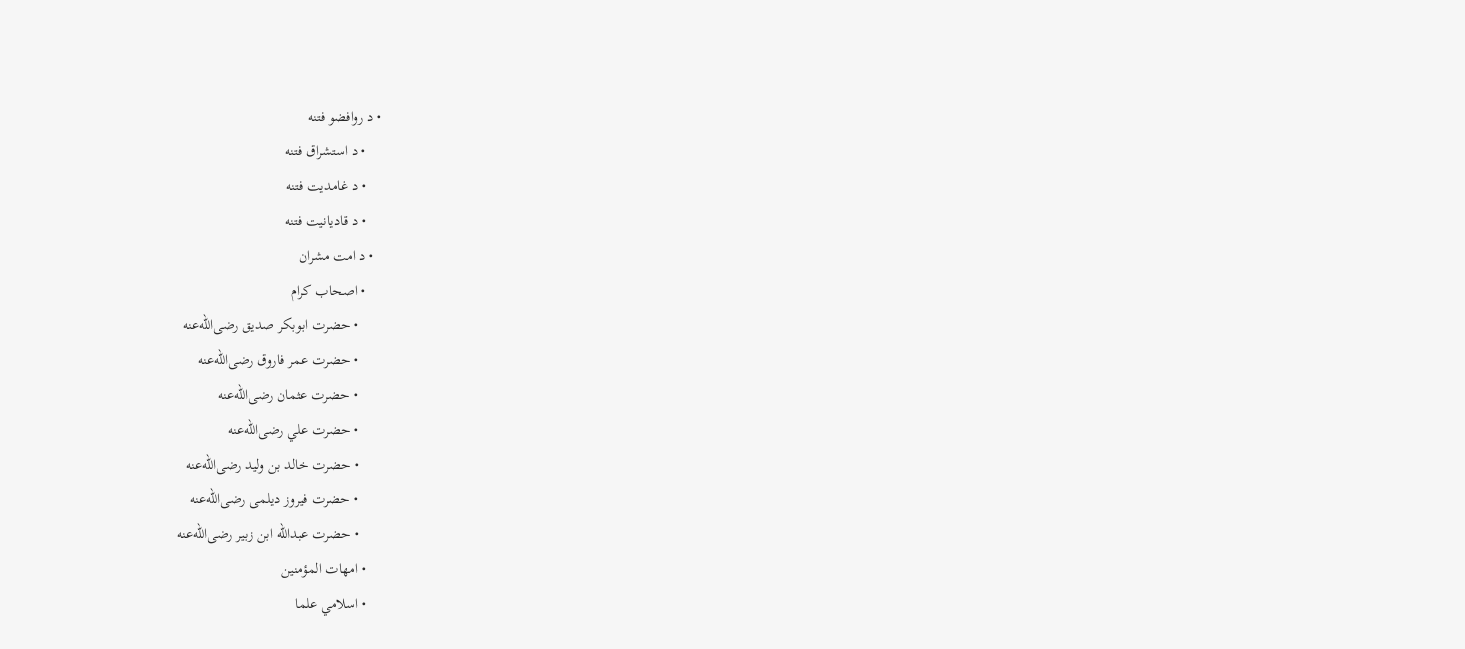• د روافضو فتنه
    • د استشراق فتنه
    • د غامدیت فتنه
    • د قادیانیت فتنه
  • د امت مشران
    • اصحاب کرام
      • حضرت ابوبکر صدیق رضی‌الله‌عنه
      • حضرت عمر فاروق رضی‌الله‌عنه
      • حضرت عثمان رضی‌الله‌عنه
      • حضرت علي رضی‌الله‌عنه
      • حضرت خالد بن ولید رضی‌الله‌عنه
      • حضرت فیروز دیلمی رضی‌الله‌عنه
      • حضرت عبدالله ابن زبیر رضی‌الله‌عنه
    • امهات المؤمنین
    • اسلامي علما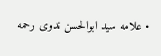• علامه سید ابوالحسن ندوی رحمه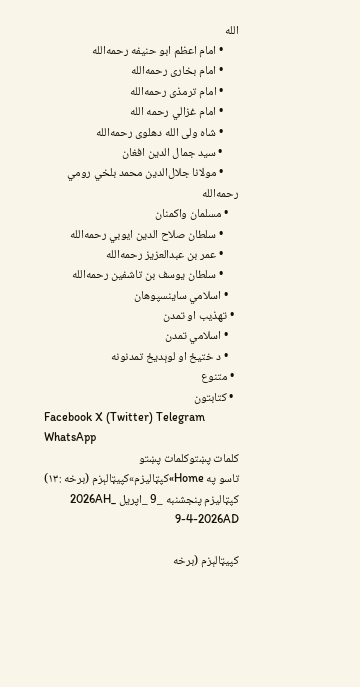الله
      • امام اعظم ابو حنیفه رحمه‌الله
      • امام بخاری رحمه‌الله
      • امام ترمذی رحمه‌الله
      • امام غزالي رحمه الله
      • شاه ولی الله دهلوی رحمه‌الله
      • سید جمال الدین افغان
      • مولانا جلال‌الدین محمد بلخي رومي رحمه‌الله
    • مسلمان واکمنان
      • سلطان صلاح الدین ایوبي رحمه‌الله
      • عمر بن عبدالعزیز رحمه‌الله
      • سلطان یوسف بن تاشفین رحمه‌الله
    • اسلامي ساینسپوهان
  • تهذیب او تمدن
    • اسلامي تمدن
    • د ختیځ او لوېدیځ تمدنونه
  • متنوع
  • کتابتون
Facebook X (Twitter) Telegram WhatsApp
کلمات پښتوکلمات پښتو
تاسو په Home»کپټالیزم»کپیټالېزم (برخه :۱۳)
کپټالیزم پنجشنبه _9 _اپریل _2026AH 9-4-2026AD

کپیټالېزم (برخه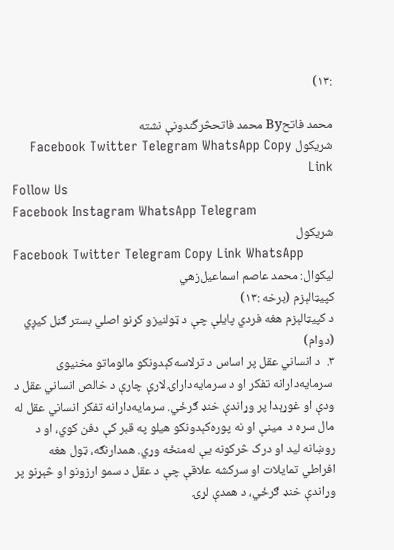:۱۳)

محمد فاتحBy محمد فاتحڅرگندونې نشته
شریکول Facebook Twitter Telegram WhatsApp Copy Link
Follow Us
Facebook Instagram WhatsApp Telegram
شریکول
Facebook Twitter Telegram Copy Link WhatsApp
لیکوال: محمد عاصم اسماعیل‌زهي
کپیټالېزم (برخه :۱۳)
د کپیټالېزم هغه فردي پایلې چې د ټولنیزو کړنو اصلي بستر ګڼل کیږي (دوام)
۳.  د انساني عقل پر اساس د ترلاسه‌کېدونکو مالوماتو مخنیوی
 سرمایه‌دارانه تفکر او د سرمایه‌داراۍ لارې چارې د خالص انساني عقل د ودې او غوړېدا پر وړاندې خنډ ګرځي. سرمایه‌دارانه تفکر انساني عقل له مال سره د  مینې او نه پوره‌کېدونکو هیلو په قبر کې دفن کوي، او د روښانه لید او درک څرکونه یې له‌منځه وړي. همدارنګه، ټول هغه افراطي تمایلات او سرکشه علاقې چې د عقل د سمو ارزونو او څېړنو پر وړاندې خنډ ګرځي، د همدې لړۍ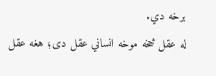برخه دي.
له عقل څخه موخه انساني عقل دی؛ هغه عقل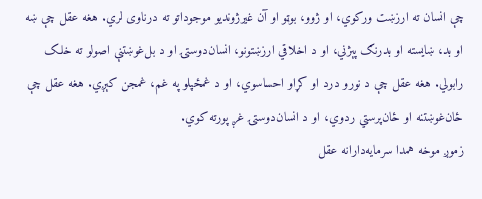چې انسان ته ارزښت ورکوي، او ژوو، بوټو او آن غیرژوندیو موجوداتو ته درناوی لري. هغه عقل چې ښه او بد، ښایسته او بدرنګ پېژني، او د اخلاقي ارزښتونو، انسان‌دوستۍ او د بل‌غوښتنې اصولو ته خلک رابولي. هغه عقل چې د نورو درد او کړاو احساسوي، او د غمځپلو په غم، غمجن کېږي. هغه عقل چې ځان‌غوښتنه او ځان‌پرستي ردوي، او د انسان‌دوستۍ غږ پورته کوي.
زموږ موخه همدا سرمایه‌دارانه عقل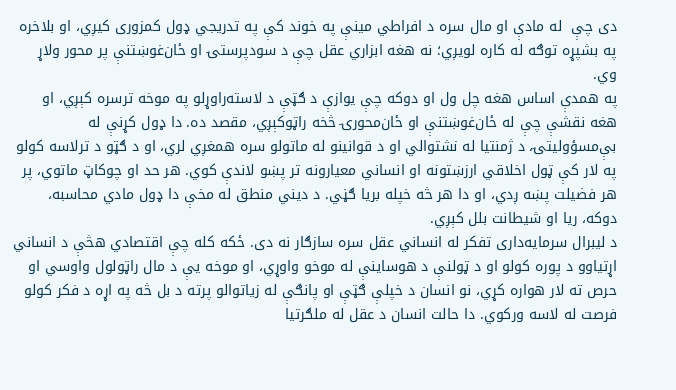دی چې  له مادې او مال سره د افراطي مینې په خوند کې په تدریجي ډول کمزوری کیږي، او بلاخره په بشپړه توګه له کاره لویږي؛ نه هغه ابزاري عقل چې د سود‌پرستۍ او ځان‌غوښتنې پر محور ولاړ وي.
په همدې اساس هغه چل ول او دوکه چې یوازې د ګټې‌ د لاسته‌راوړلو په موخه ترسره کېږي، او هغه نقشې چې له ځان‌غوښتنې او ځان‌محورۍ څخه راټوکېږي، مقصد ده. دا ډول کړنې له بې‌مسؤولیتۍ، د ژمنتیا له نشتوالي او د قوانینو له ماتولو سره همغږي لري، او د ګټو د ترلاسه کولو په لار کې ټول اخلاقي ارزښتونه او انساني معیارونه تر پښو لاندې کوي. هر حد او چوکاټ ماتوي، پر هر فضیلت پښه ږدي، او دا هر څه خپله بریا ګڼي. د دیني منطق له مخې دا ډول مادي محاسبه، دوکه، ریا او شیطانت بلل کېږي.
د لیبرال سرمایه‌داری تفکر له انساني عقل سره سازګار نه دی. ځکه کله چې اقتصادي هڅې د انساني اړتیاوو د پوره کولو او د ټولنې د هوساینې له موخو واوړي، او موخه یې د مال راټولول واوسي او حرص ته لار هواره کړي، نو انسان د خپلې ګټې او پانګې له زیاتوالو پرته د بل څه په اړه د فکر کولو فرصت له لاسه ورکوي. دا حالت انسان د عقل له ملګرتیا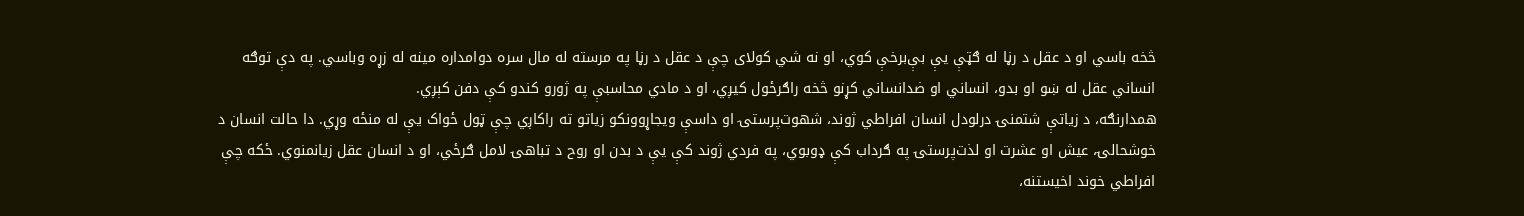څخه باسي او د عقل د رڼا له ګټې یې بې‌برخې کوي، او نه شي کولای چې د عقل د رڼا په مرسته له مال سره دوامداره مینه له زړه وباسي. په دې توګه انساني عقل له ښو او بدو، انساني او ضدانساني کړنو څخه راګرځول کیږي، او د مادي محاسبې په ژورو کندو کې دفن کېږي.
همدارنګه، د زیاتې شتمنۍ درلودل انسان افراطي ژوند، شهوت‌پرستۍ او داسې ویجاړوونکو زیاتو ته راکاږي چې ټول ځواک یې له منځه وړي. دا حالت انسان د خوشحالۍ، عیش او عشرت او لذت‌پرستۍ په ګرداب کې ډوبوي، په فردي ژوند کې یې د بدن او روح د تباهۍ لامل ګرځي، او د انسان عقل زیانمنوي. ځکه چې افراطي خوند اخیستنه،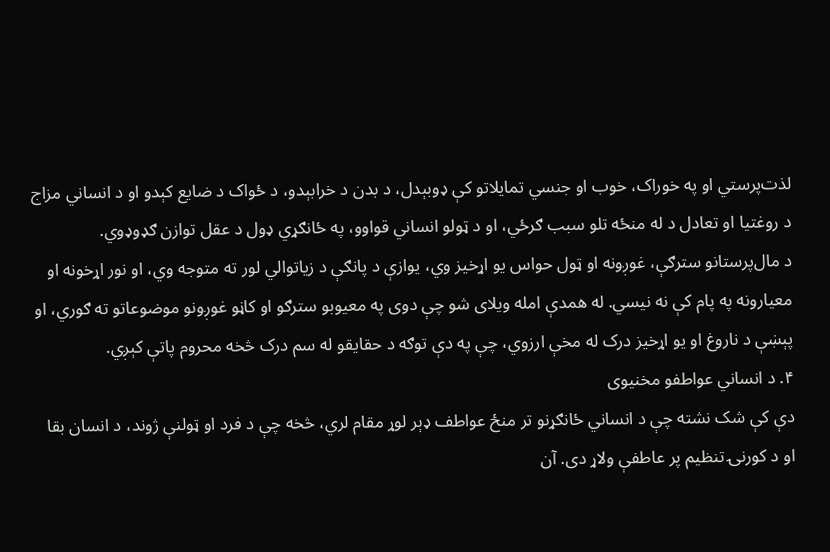لذت‌پرستي او په خوراک، خوب او جنسي تمایلاتو کې ډوبېدل، د بدن د خرابېدو، د ځواک د ضایع کېدو او د انساني مزاج د روغتیا او تعادل د له منځه تلو سبب ګرځي، او د ټولو انساني قواوو، په ځانګړي ډول د عقل توازن ګډوډوي.
د مال‌پرستانو سترګې، غوږونه او ټول حواس یو اړخیز وي، یوازې د پانګې د زیاتوالي لور ته متوجه وي، او نور اړخونه او معیارونه په پام کې نه نیسي. له همدې امله ویلای شو چې دوی په معیوبو سترګو او کاڼو غوږونو موضوعاتو ته ګوري، او پېښې د ناروغ او یو اړخیز درک له مخې ارزوي، چې په دې توګه د حقایقو له سم درک څخه محروم پاتې کېږي.
۴. د انساني عواطفو مخنیوی
دې کې شک نشته چې د انساني ځانګړنو تر منځ عواطف ډېر لوړ مقام لري، څخه چې د فرد او ټولنې ژوند، د انسان بقا او د کورنۍ تنظیم پر عاطفې ولاړ دی. آن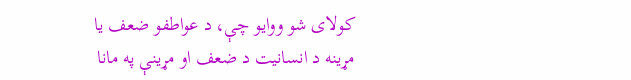کولای شو ووایو چې، د عواطفو ضعف یا مړینه د انسانیت د ضعف او مړینې په مانا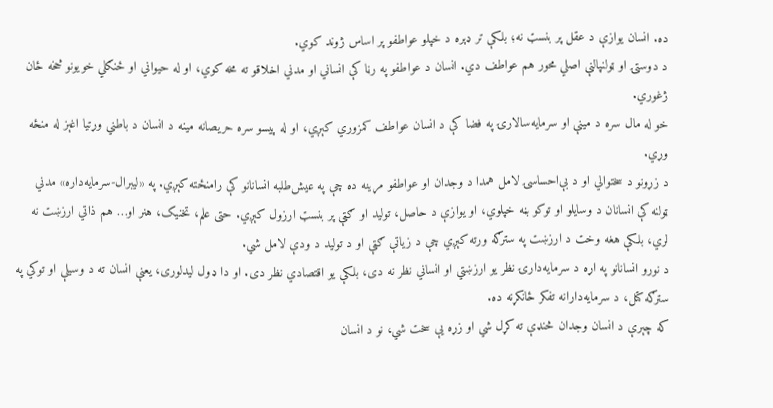ده. انسان یوازې د عقل پر بنسټ نه؛ بلکې تر ډېره د خپلو عواطفو پر اساس ژوند کوي.
د ‌دوستۍ او ټولنپالنې اصلي محور هم عواطف دي. انسان د عواطفو په رڼا کې انساني او مدني اخلاقو ته مخه کوي، او له حیواني او ځنګلي خویونو څخه ځان ژغوري.
خو له مال سره د مینې او سرمایه‌سالارۍ په فضا کې د انسان عواطف کمزوري کېږي، او له پیسو سره حریصانه مینه د انسان د باطني وړتیا اغېز له منځه وړي.
د زړونو د سختوالي او د بې‌احساسۍ لامل همدا د وجدان او عواطفو مړینه ده چې په عیش‌طلبه انسانانو کې رامنځته کېږي. په «لیبرال-سرمایه‌داره» مدني ټولنه کې انسانان د وسایلو او توکو بڼه خپلوي، او یوازې د حاصل، تولید او ګټې پر بنسټ ارزول کېږي. حتی علم، تخنیک، هنر او… هم ذاتي ارزښت نه لري، بلکې هغه وخت د ارزښت په سترګه ورته کېږي چې د زیاتې ګټې او د تولید د ودې لامل شي.
د نورو انسانانو په اړه د سرمایه‌دارۍ نظر یو ارزښتي او انساني نظر نه دی، بلکې یو اقتصادي نظر دی. او دا ډول لیدلوری، یعنې انسان ته د وسیلې او توکي په سترګه کتل، د سرمایه‌دارانه تفکر ځانکړنه ده.
که چېرې د انسان وجدان څنډې ته کړل شي او زړه یې سخت شي، نو د انسان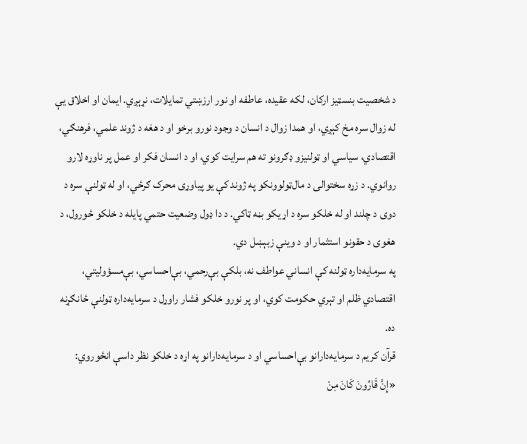د شخصیت بنسټیز ارکان، لکه عقیده، عاطفه او نور ارزښتي تمایلات، نړېږي. ایمان او اخلاق یې له زوال سره مخ کېږي، او همدا زوال د انسان د وجود نورو برخو او د هغه د ژوند علمي، فرهنګي، اقتصادي، سیاسي او ټولنیزو ډګرونو ته هم سرایت کوي، او د انسان فکر او عمل پر ناوړه لارو روانوي. د زړه سختوالی د مال‌ټولوونکو په ژوند کې یو پیاوړی محرک ګرځي، او له ټولنې سره د دوی د چلند او له خلکو سره د اړیکو بڼه ټاکي. د دا ډول وضعیت حتمي پایله د خلکو ځورول، د هغوی د حقونو استثمار او د وینې زبېښل دي.
په سرمایه‌داره ټولنه کې انساني عواطف نه، بلکې بې‌رحمي، بې‌احساسي، بې‌مسؤولیتي، اقتصادي ظلم او تېري حکومت کوي، او پر نورو خلکو فشار راوړل د سرمایه‌داره ټولنې ځانګړنه ده.
قرآن کریم د سرمایه‌دارانو بې‌احساسي او د سرمایه‌دارانو په اړه د خلکو نظر داسې انځوروي:
«إِنَّ قَارُونَ كَانَ مِنْ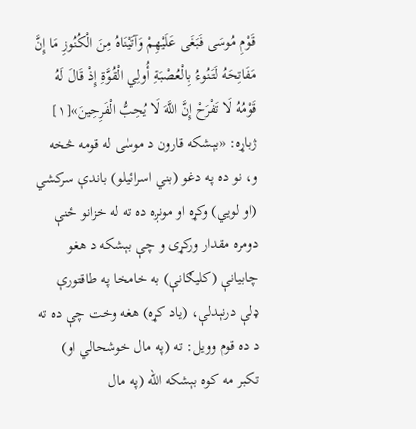قَوْمِ مُوسَى فَبَغَى عَلَيْهِمْ وَآتَيْنَاهُ مِنَ الْكُنُوزِ مَا إِنَّ مَفَاتِحَهُ لَتَنُوءُ بِالْعُصْبَةِ أُولِي الْقُوَّةِ إِذْ قَالَ لَهُ قَوْمُهُ لَا تَفْرَحْ إِنَّ اللَّهَ لَا يُحِبُّ الْفَرِحِينَ»[۱]
ژباړه: «بېشكه قارون د موسٰى له قومه څخه و، نو ده په دغو (بني اسرائیلو) باندې سركشي (او لويي) وكړه او مونږه ده ته له خزانو ځنې دومره مقدار وركړى و چې بېشكه د هغو چابیانې (كلیګانې) به خامخا په طاقتورې ډلې درنېدلې، (یاد كړه) هغه وخت چې ده ته د ده قوم وویل: ته (په مال خوشحالي او) تكبر مه كوه بېشكه الله (په مال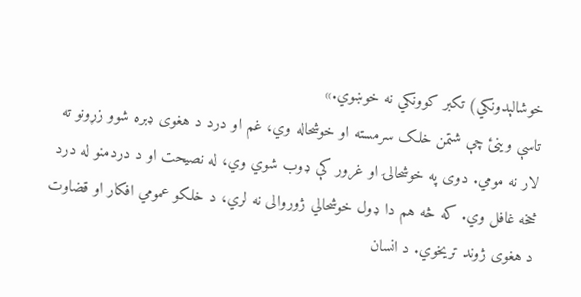خوشالېدونكي) تكبر كوونكي نه خوښوي.»
تاسې وینئ چې شتمن خلک سرمسته او خوشحاله وي، غم او درد د هغوی ډبره شوو زړونو ته لار نه مومي. دوی په خوشحالۍ او غرور کې ډوب شوي وي، له نصیحت او د دردمنو له درد څخه غافل وي. که څه هم دا ډول خوشحالي ژوروالی نه لري، د خلکو عمومي افکار او قضاوت د هغوی ژوند تریخوي. د انسان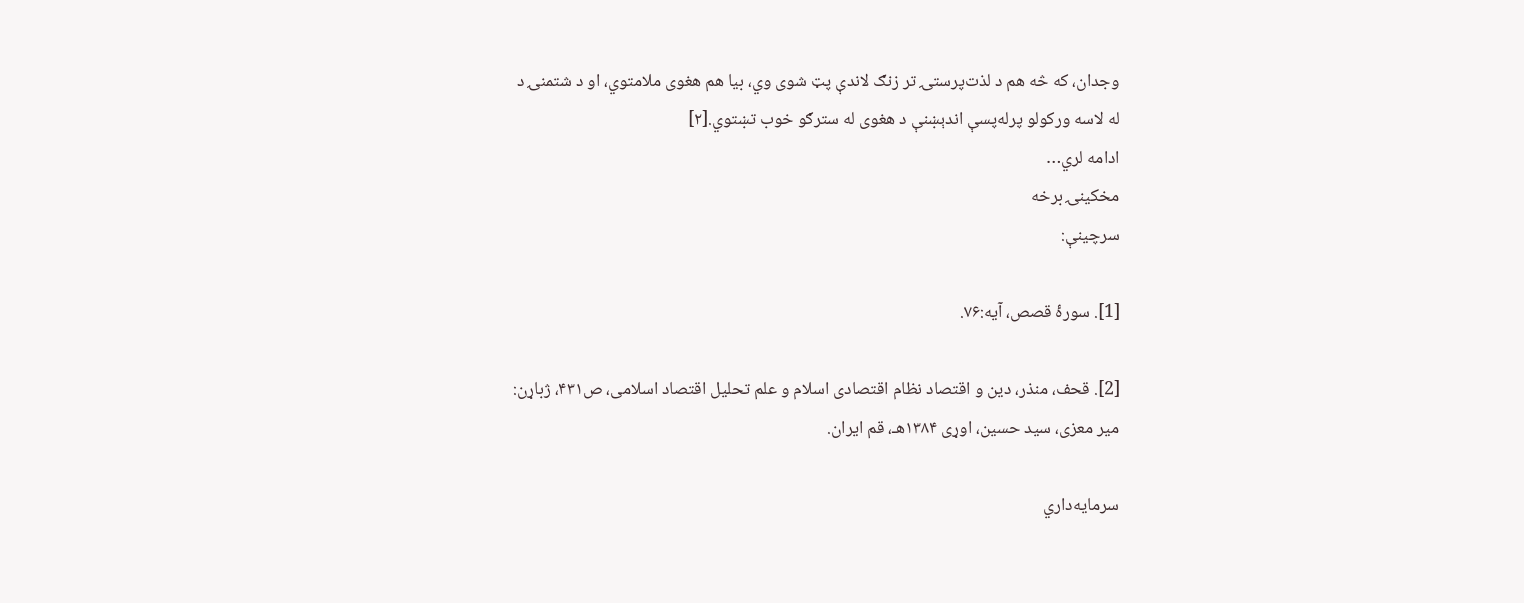وجدان، که څه هم د لذت‌پرستۍ تر زنګ لاندې پټ شوی وي، بیا هم هغوی ملامتوي، او د شتمنۍ د له لاسه ورکولو پرله‌پسې اندېښنې د هغوی له سترګو خوب تښتوي.[۲]
ادامه لري…
مخکینۍ برخه
سرچینې:

[1]. سورۀ قصص، آیه:۷۶.

[2]. قحف، منذر، دین و اقتصاد نظام اقتصادی اسلام و علم تحلیل اقتصاد اسلامی، ص۴۳۱، ژباړن: میر معزی، سید حسین، اوړی ۱۳۸۴هـ، قم ایران.

سرمایه‌داري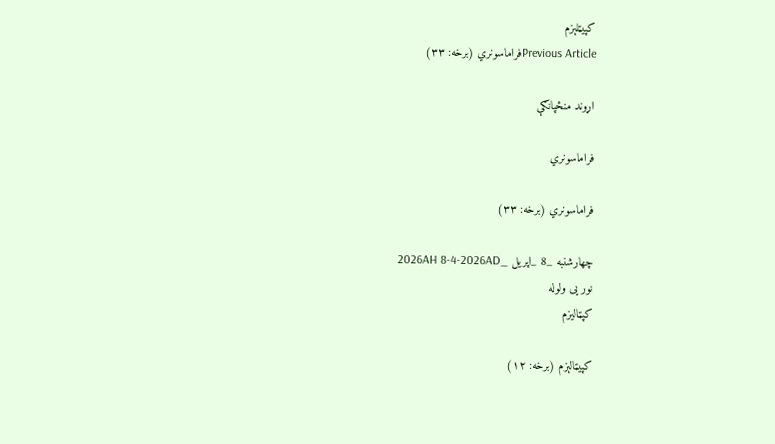کپیټلېزم
Previous Articleفراماسونري (برخه: ۳۳)

اړوند منځپانګې

فراماسونري

فراماسونري (برخه: ۳۳)

چهارشنبه _8 _اپریل _2026AH 8-4-2026AD
نور یی ولوله
کپټالیزم

کپیټالېزم (برخه: ۱۲)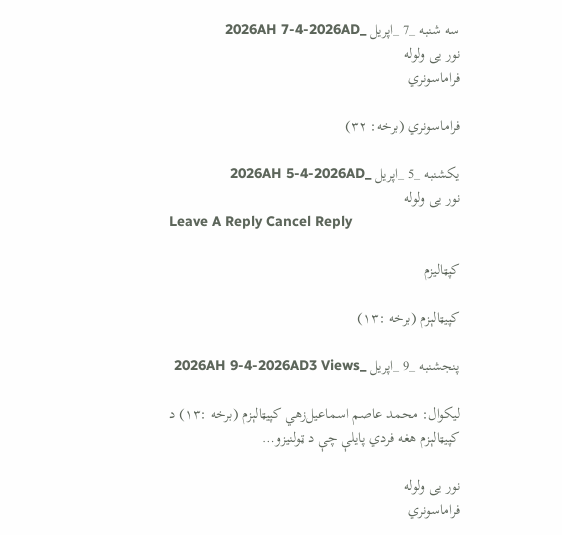سه شنبه _7 _اپریل _2026AH 7-4-2026AD
نور یی ولوله
فراماسونري

فراماسونري (برخه: ۳۲)

یکشنبه _5 _اپریل _2026AH 5-4-2026AD
نور یی ولوله
Leave A Reply Cancel Reply

کپټالیزم

کپیټالېزم (برخه :۱۳)

پنجشنبه _9 _اپریل _2026AH 9-4-2026AD3 Views

لیکوال: محمد عاصم اسماعیل‌زهي کپیټالېزم (برخه :۱۳) د کپیټالېزم هغه فردي پایلې چې د ټولنیزو…

نور یی ولوله
فراماسونري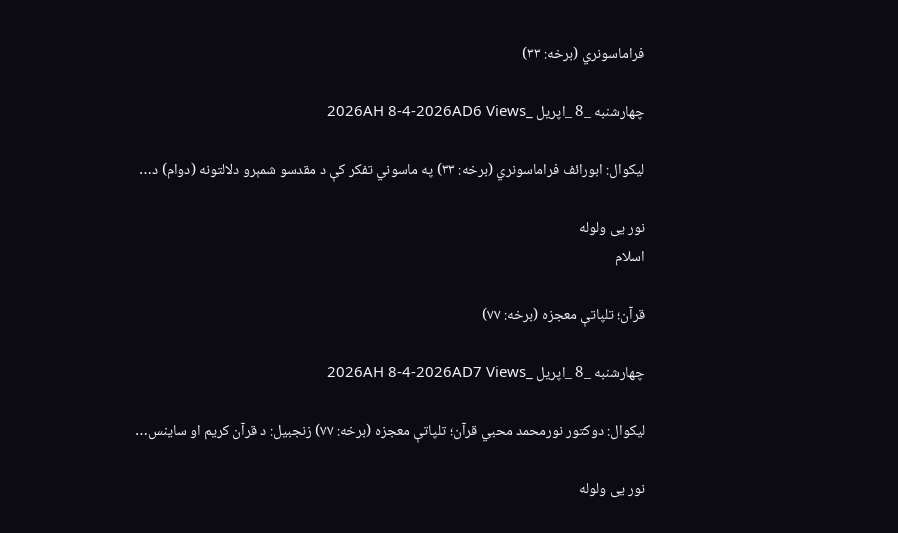فراماسونري (برخه: ۳۳)

چهارشنبه _8 _اپریل _2026AH 8-4-2026AD6 Views

لیکوال: ابورائف فراماسونري (برخه: ۳۳) په ماسوني تفکر کې د مقدسو شمېرو دلالتونه (دوام) د…

نور یی ولوله
اسلام

قرآن؛ تلپاتې معجزه (برخه: ۷۷)

چهارشنبه _8 _اپریل _2026AH 8-4-2026AD7 Views

لیکوال: دوکتور نورمحمد محبي قرآن؛ تلپاتې معجزه (برخه: ۷۷) زنجبیل: د قرآن کریم او ساینس…

نور یی ولوله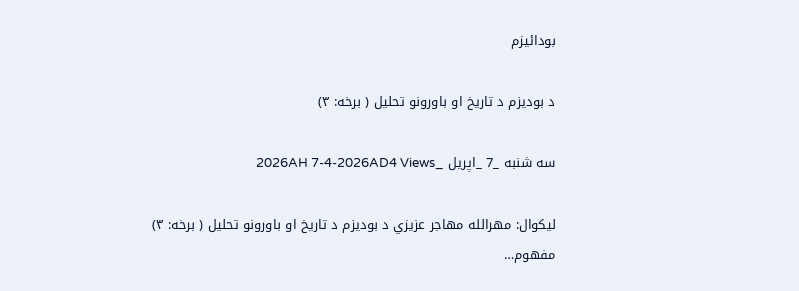بودائیزم

د بودیزم د تاریخ او باورونو تحلیل ( برخه: ۳)

سه شنبه _7 _اپریل _2026AH 7-4-2026AD4 Views

لیکوال: مهرالله مهاجر عزیزي د بودیزم د تاریخ او باورونو تحلیل ( برخه: ۳) مفهوم…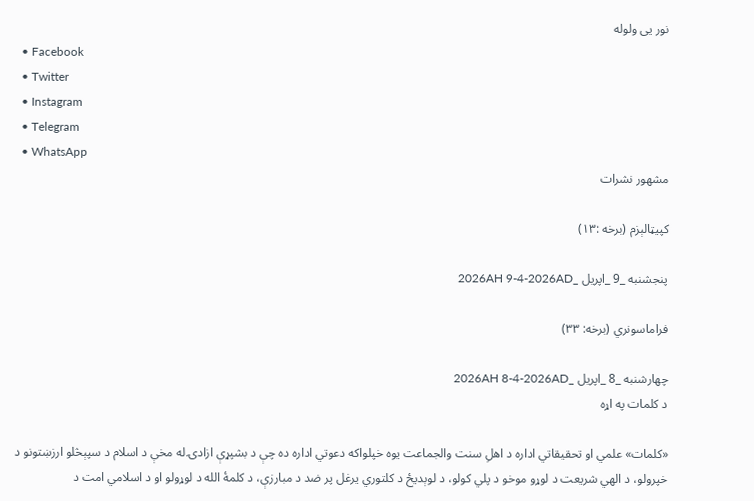نور یی ولوله
  • Facebook
  • Twitter
  • Instagram
  • Telegram
  • WhatsApp
مشهور نشرات

کپیټالېزم (برخه :۱۳)

پنجشنبه _9 _اپریل _2026AH 9-4-2026AD

فراماسونري (برخه: ۳۳)

چهارشنبه _8 _اپریل _2026AH 8-4-2026AD
د کلمات په اړه

«کلمات» علمي او تحقیقاتي اداره د اهلِ سنت والجماعت یوه خپلواکه دعوتي اداره ده چې د بشپړې ازادۍ له مخې د اسلام د سپېڅلو ارزښتونو د خپرولو، د الهي شریعت د لوړو موخو د پلي کولو، د لوېدیځ د کلتوري یرغل پر ضد د مبارزې، د کلمۀ الله د لوړولو او د اسلامي امت د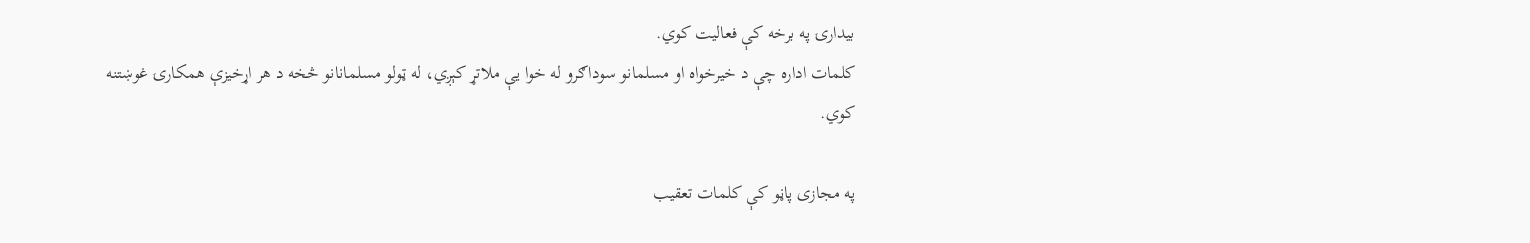بیدارۍ په برخه کې فعالیت کوي.
کلمات اداره چې د خیرخواه او مسلمانو سوداګرو له خوا یې ملاتړ کېږي، له ټولو مسلمانانو څخه د هر اړخیزې همکارۍ غوښتنه کوي.

په مجازی پاڼو کې کلمات تعقیب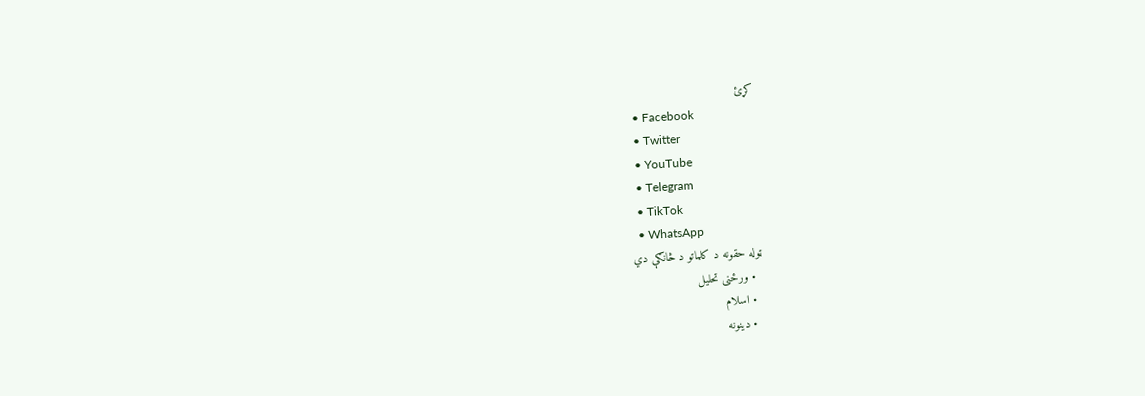کړئ
  • Facebook
  • Twitter
  • YouTube
  • Telegram
  • TikTok
  • WhatsApp
ټوله حقونه د کلماتو د څانګې دي
  • ورځنی تحلیل
  • اسلام
  • دینونه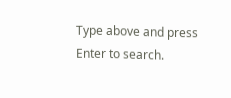Type above and press Enter to search.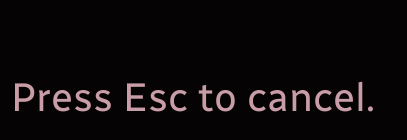Press Esc to cancel.